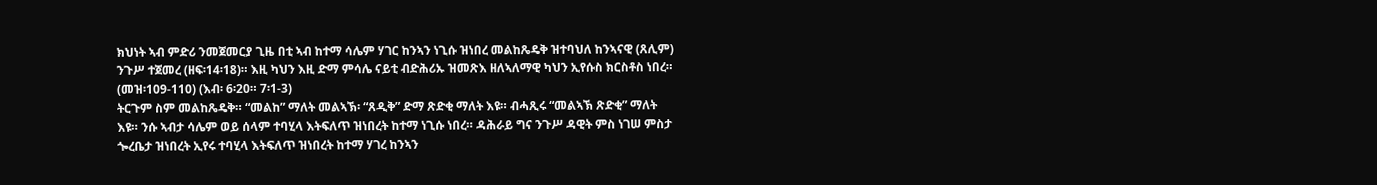ክህነት ኣብ ምድሪ ንመጀመርያ ጊዜ በቲ ኣብ ከተማ ሳሌም ሃገር ከንኣን ነጊሱ ዝነበረ መልከጼዴቅ ዝተባህለ ከንኣናዊ (ጸሊም) ንጉሥ ተጀመረ (ዘፍ፡14፡18)። እዚ ካህን እዚ ድማ ምሳሌ ናይቲ ብድሕሪኡ ዝመጽእ ዘለኣለማዊ ካህን ኢየሱስ ክርስቶስ ነበረ። (መዝ፡109-110) (እብ፡ 6፡20። 7፡1-3)
ትርጉም ስም መልከጼዴቅ። “መልከ” ማለት መልኣኽ፡ “ጸዲቅ” ድማ ጽድቂ ማለት እዩ። ብሓጺሩ “መልኣኽ ጽድቂ” ማለት እዩ። ንሱ ኣብታ ሳሌም ወይ ሰላም ተባሂላ እትፍለጥ ዝነበረት ከተማ ነጊሱ ነበረ። ዳሕራይ ግና ንጉሥ ዳዊት ምስ ነገሠ ምስታ ጐረቤታ ዝነበረት ኢየሩ ተባሂላ እትፍለጥ ዝነበረት ከተማ ሃገረ ከንኣን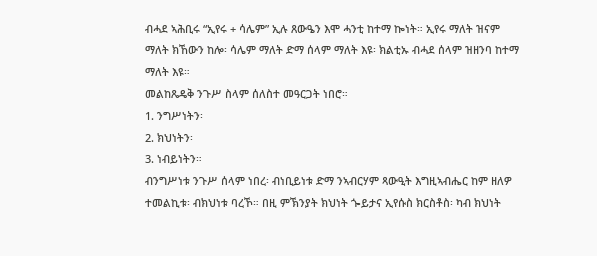ብሓደ ኣሕቢሩ “ኢየሩ + ሳሌም” ኢሉ ጸውዔን እሞ ሓንቲ ከተማ ኰነት። ኢየሩ ማለት ዝናም ማለት ክኸውን ከሎ፡ ሳሌም ማለት ድማ ሰላም ማለት እዩ፡ ክልቲኡ ብሓደ ሰላም ዝዘንባ ከተማ ማለት እዩ።
መልከጼዴቅ ንጉሥ ስላም ሰለስተ መዓርጋት ነበሮ።
1. ንግሥነትን፡
2. ክህነትን፡
3. ነብይነትን።
ብንግሥነቱ ንጉሥ ሰላም ነበረ፡ ብነቢይነቱ ድማ ንኣብርሃም ጻውዒት እግዚኣብሔር ከም ዘለዎ ተመልኪቱ፡ ብክህነቱ ባረኾ። በዚ ምኽንያት ክህነት ጐይታና ኢየሱስ ክርስቶስ፡ ካብ ክህነት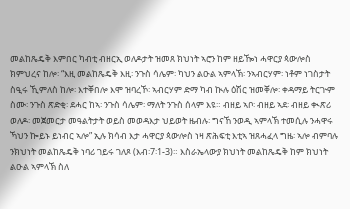መልከጼዴቅ እምበር ካብቲ ብዘርኢ ወለዶታት ዝመጸ ክህነት ኣሮን ከም ዘይዀነ ሓዋርያ ጳውሎስ ክምህረና ከሎ፡ “እዚ መልከጼዴቅ እዚ፡ ንጉስ ሳሌም፡ ካህን ልዑል ኣምላኽ፡ ንኣብርሃም፡ ነቶም ነገስታት ስዒሩ ኺምለስ ከሎ፡ እተቐበሎ እሞ ዝባረኾ፡ ኣብርሃም ድማ ካብ ኲሉ ዕሽር ዝመቐሎ፡ ቀዳማይ ትርጒም ስሙ፡ ንጉስ ጽድቂ፡ ደሓር ከኣ፡ ንጉስ ሳሌም፡ ማለት ንጉስ ሰላም እዩ። ብዘይ ኣቦ፡ ብዘይ ኣደ፡ ብዘይ ቊጽሪ ወለዶ፡ መጀመርታ መዓልትታት ወይስ መወዳእታ ህይወት ዜብሉ፡ ግናኸ ንወዲ ኣምላኽ ተመሲሉ ንሓዋሩ ኻህን ኰይኑ ይነብር ኣሎ” ኢሉ ክሳብ እታ ሓዋርያ ጳውሎስ ነዛ ጽሕፍቲ እቲኣ ዝጸሓፈላ ግዜ፡ ኣሎ ብምባሉ ንክህነት መልከጼዴቅ ነባሪ ገይሩ ገለጾ (እብ፡7፡1-3)። እስራኤላውያ ክህነት መልከጼዴቅ ከም ክህነት ልዑል ኣምላኽ ስለ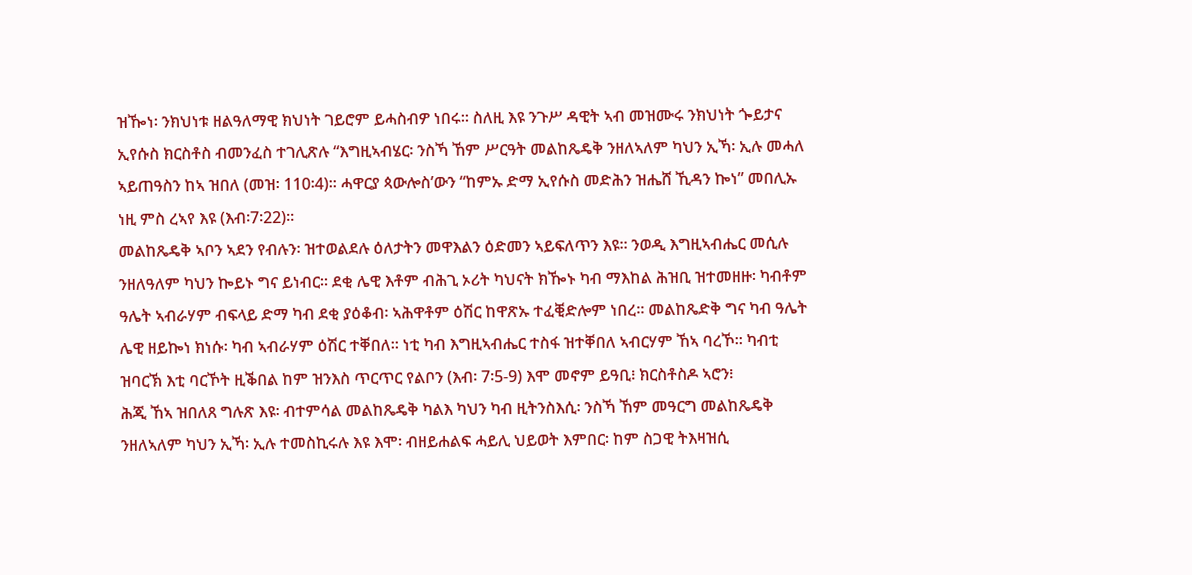ዝዀነ፡ ንክህነቱ ዘልዓለማዊ ክህነት ገይሮም ይሓስብዎ ነበሩ። ስለዚ እዩ ንጉሥ ዳዊት ኣብ መዝሙሩ ንክህነት ጐይታና ኢየሱስ ክርስቶስ ብመንፈስ ተገሊጽሉ “እግዚኣብሄር፡ ንስኻ ኸም ሥርዓት መልከጼዴቅ ንዘለኣለም ካህን ኢኻ፡ ኢሉ መሓለ ኣይጠዓስን ከኣ ዝበለ (መዝ፡ 110፡4)። ሓዋርያ ጳውሎስ’ውን “ከምኡ ድማ ኢየሱስ መድሕን ዝሔሸ ኺዳን ኰነ” መበሊኡ ነዚ ምስ ረኣየ እዩ (እብ፡7፡22)።
መልከጼዴቅ ኣቦን ኣደን የብሉን፡ ዝተወልደሉ ዕለታትን መዋእልን ዕድመን ኣይፍለጥን እዩ። ንወዲ እግዚኣብሔር መሲሉ ንዘለዓለም ካህን ኰይኑ ግና ይነብር። ደቂ ሌዊ እቶም ብሕጊ ኦሪት ካህናት ክዀኑ ካብ ማእከል ሕዝቢ ዝተመዘዙ፡ ካብቶም ዓሌት ኣብራሃም ብፍላይ ድማ ካብ ደቂ ያዕቆብ፡ ኣሕዋቶም ዕሽር ከዋጽኡ ተፈቒድሎም ነበረ። መልከጼድቅ ግና ካብ ዓሌት ሌዊ ዘይኰነ ክነሱ፡ ካብ ኣብራሃም ዕሽር ተቐበለ። ነቲ ካብ እግዚኣብሔር ተስፋ ዝተቐበለ ኣብርሃም ኸኣ ባረኾ። ካብቲ ዝባርኽ እቲ ባርኾት ዚቕበል ከም ዝንእስ ጥርጥር የልቦን (እብ፡ 7፡5-9) እሞ መኖም ይዓቢ፧ ክርስቶስዶ ኣሮን፧
ሕጂ ኸኣ ዝበለጸ ግሉጽ እዩ፡ ብተምሳል መልከጼዴቅ ካልእ ካህን ካብ ዚትንስእሲ፡ ንስኻ ኸም መዓርግ መልከጼዴቅ ንዘለኣለም ካህን ኢኻ፡ ኢሉ ተመስኪሩሉ እዩ እሞ፡ ብዘይሐልፍ ሓይሊ ህይወት እምበር፡ ከም ስጋዊ ትእዛዝሲ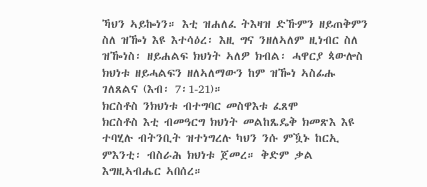ኻህን ኣይኰነን። እቲ ዝሐለፈ ትእዛዝ ድኹምን ዘይጠቅምን ስለ ዝዀነ እዩ እተሳዕረ፡ እዚ ግና ንዘለኣለም ዚነብር ስለ ዝዀነስ፡ ዘይሐልፍ ክህነት ኣለዎ ክብል፡ ሓዋርያ ጳውሎስ ክህነቱ ዘይሓልፍን ዘለኣለማውን ከም ዝዀነ ኣስፊሑ ገለጸልና (እብ፡ 7፡1-21)።
ክርስቶስ ንክህነቱ ብተግባር መስዋእቱ ፈጸሞ
ክርስቶስ እቲ ብመዓርግ ክህነት መልከጼዴቅ ክመጽእ እዩ ተባሂሉ ብትንቢት ዝተነግረሉ ካህን ንሱ ምዃኑ ከርኢ ምእንቲ፡ ብስራሕ ክህነቱ ጀመረ። ቅድም ቃል እግዚኣብሔር ኣበሰረ።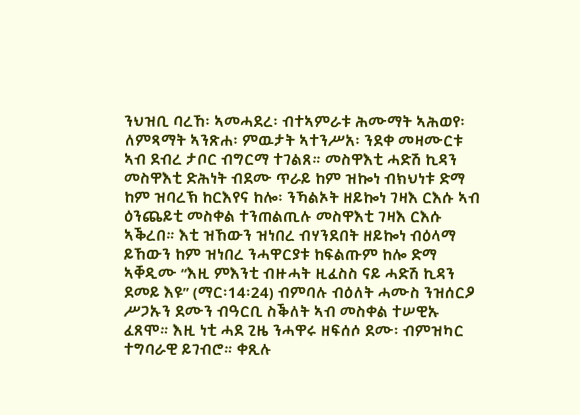ንህዝቢ ባረኸ፡ ኣመሓደረ፡ ብተኣምራቱ ሕሙማት ኣሕወየ፡ ለምጻማት ኣንጽሐ፡ ምዉታት ኣተንሥአ፡ ንደቀ መዛሙርቱ ኣብ ደብረ ታቦር ብግርማ ተገልጸ። መስዋእቲ ሓድሽ ኪዳን መስዋእቲ ድሕነት ብደሙ ጥራይ ከም ዝኰነ ብክህነቱ ድማ ከም ዝባረኽ ከርእየና ከሎ፡ ንኻልኦት ዘይኰነ ገዛእ ርእሱ ኣብ ዕንጨይቲ መስቀል ተንጠልጢሉ መስዋእቲ ገዛእ ርእሱ ኣቕረበ። እቲ ዝኸውን ዝነበረ ብሃንደበት ዘይኰነ ብዕላማ ይኸውን ከም ዝነበረ ንሓዋርያቱ ከፍልጡም ከሎ ድማ ኣቐዲሙ “እዚ ምእንቲ ብዙሓት ዚፈስስ ናይ ሓድሽ ኪዳን ደመይ እዩ” (ማር፡14፡24) ብምባሉ ብዕለት ሓሙስ ንዝሰርዖ ሥጋኡን ደሙን ብዓርቢ ስቕለት ኣብ መስቀል ተሠዊኡ ፈጸሞ። እዚ ነቲ ሓደ ጊዜ ንሓዋሩ ዘፍሰሶ ደሙ፡ ብምዝካር ተግባራዊ ይገብሮ። ቀጺሉ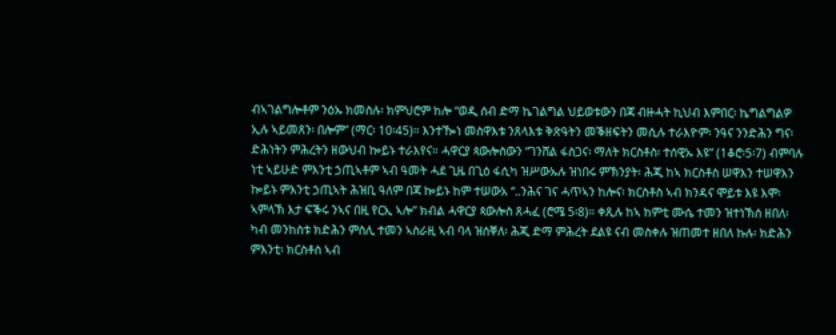ብኣገልግሎቶም ንዕኡ ክመስሉ፡ ክምህሮም ከሎ “ወዲ ሰብ ድማ ኬገልግል ህይወቱውን በጃ ብዙሓት ኪህብ እምበር፡ ኬግልግልዎ ኢሉ ኣይመጸን፡ በሎም” (ማር፡ 10፡45)። እንተዀነ መስዋእቱ ንጸላእቱ ቅጽዓትን መቕዘፍትን መሲሉ ተራእዮም፡ ንዓና ንንድሕን ግና፡ ድሕነትን ምሕረትን ዘውህብ ኰይኑ ተራእየና። ሓዋርያ ጳውሎስውን “ገንሸል ፋስጋና፡ ማለት ክርስቶስ፡ ተሰዊኡ እዩ” (1ቆሮ፡5፡7) ብምባሉ ነቲ ኣይሁድ ምእንቲ ኃጢኣቶም ኣብ ዓመት ሓደ ጊዜ በጊዕ ፋሲካ ዝሥውኡሉ ዝነበሩ ምኽንያት፡ ሕጂ ከኣ ክርስቶስ ሠዋእን ተሠዋእን ኰይኑ ምእንቲ ኃጢኣት ሕዝቢ ዓለም በጃ ኰይኑ ከም ተሠውአ “..ንሕና ገና ሓጥኣን ከሎና፡ ክርስቶስ ኣብ ክንዳና ሞይቱ እዩ እሞ፡ ኣምላኽ እታ ፍቕሩ ንኣና በዚ የርኢ ኣሎ” ክብል ሓዋርያ ጳውሎስ ጸሓፈ (ሮሜ 5፡8)። ቀጺሉ ከኣ ከምቲ ሙሴ ተመን ዝተነኽሰ ዘበለ፡ ካብ መንከስቱ ክድሕን ምስሊ ተመን ኣስራዚ ኣብ ባላ ዝሰቐለ፡ ሕጂ ድማ ምሕረት ደልዩ ናብ መስቀሉ ዝጠመተ ዘበለ ኩሉ፡ ክድሕን ምእንቲ፡ ክርስቶስ ኣብ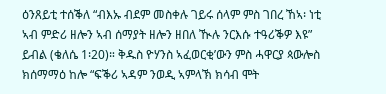ዕንጸይቲ ተሰቕለ “ብእኡ ብደም መስቀሉ ገይሩ ሰላም ምስ ገበረ ኸኣ፡ ነቲ ኣብ ምድሪ ዘሎን ኣብ ሰማያት ዘሎን ዘበለ ዂሉ ንርእሱ ተዓሪቕዎ እዩ” ይብል (ቄለሴ 1፡20)። ቅዱስ ዮሃንስ ኣፈወርቂ’ውን ምስ ሓዋርያ ጳውሎስ ክሰማማዕ ከሎ “ፍቕሪ ኣዳም ንወዲ ኣምላኽ ክሳብ ሞት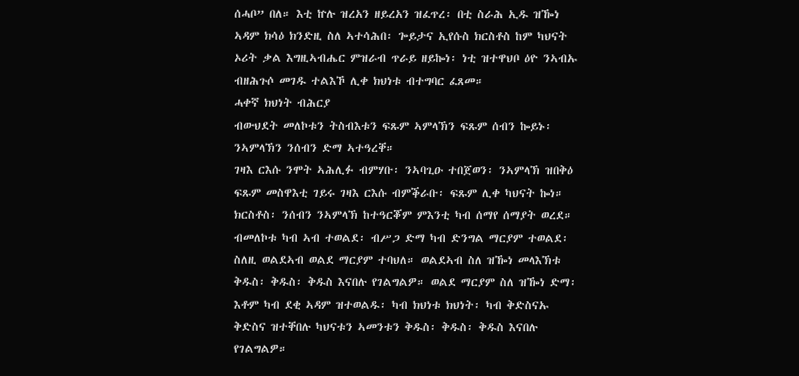ሰሓቦ” በለ። እቲ ኵሉ ዝረአን ዘይረአን ዝፈጥረ፡ በቲ ስራሕ ኢዱ ዝዀነ ኣዳም ክሳዕ ክንድዚ ስለ ኣተሳሕበ፡ ጐይታና ኢየሱስ ክርስቶስ ከም ካህናት ኦሪት ቃል እግዚኣብሔር ምዝራብ ጥራይ ዘይኰነ፡ ነቲ ዝተዋህቦ ዕዮ ንኣብኡ ብዘሕጉሶ መገዱ ተልእኾ ሊቀ ክህነቱ ብተግባር ፈጸመ።
ሓቀኛ ክህነት ብሕርያ
ብውህደት መለኮቱን ትስብእቱን ፍጹም ኣምላኽን ፍጹም ሰብን ኰይኑ፡ ንኣምላኽን ንሰብን ድማ ኣተዓረቐ።
ገዛእ ርእሱ ንሞት ኣሕሊፉ ብምሃቡ፡ ንኣባጊዑ ተበጀወን፡ ንኣምላኽ ዝበቅዕ ፍጹም መስዋእቲ ገይሩ ገዛእ ርእሱ ብምቕራቡ፡ ፍጹም ሊቀ ካህናት ኰነ።
ክርስቶስ፡ ንሰብን ንኣምላኽ ከተዓርቖም ምእንቲ ካብ ሰማየ ሰማያት ወረደ። ብመለኮቱ ካብ ኣብ ተወልደ፡ ብሥጋ ድማ ካብ ድንግል ማርያም ተወልደ፡ ስለዚ ወልደኣብ ወልደ ማርያም ተባህለ። ወልደኣብ ስለ ዝዀነ መላእኽቱ ቅዱስ፡ ቅዱስ፡ ቅዱስ እናበሉ የገልግልዎ። ወልደ ማርያም ስለ ዝዀነ ድማ፡ እቶም ካብ ደቂ ኣዳም ዝተወልዱ፡ ካብ ክህነቱ ክህነት፡ ካብ ቅድስናኡ ቅድስና ዝተቐበሉ ካህናቱን ኣመንቱን ቅዱስ፡ ቅዱስ፡ ቅዱስ እናበሉ የገልግልዎ።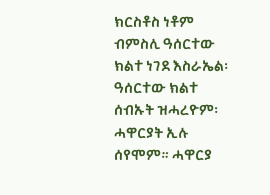ክርስቶስ ነቶም ብምስሊ ዓሰርተው ክልተ ነገደ እስራኤል፡ ዓሰርተው ክልተ ሰብኡት ዝሓረዮም፡ ሓዋርያት ኢሉ ሰየሞም። ሓዋርያ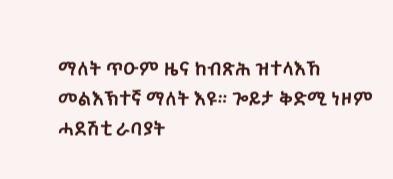ማለት ጥዑም ዜና ከብጽሕ ዝተላእኸ መልእኽተኛ ማለት እዩ። ጐይታ ቅድሚ ነዞም ሓደሽቲ ራባያት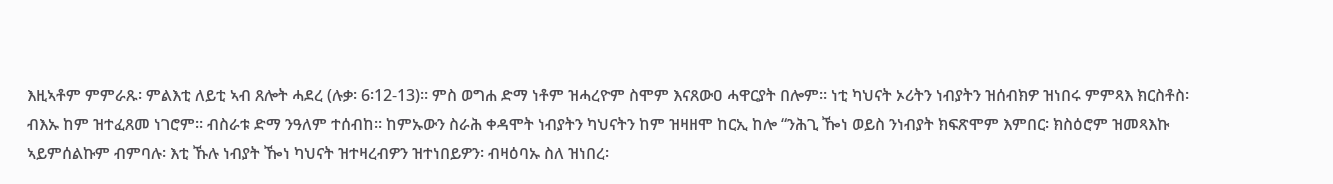እዚኣቶም ምምራጹ፡ ምልእቲ ለይቲ ኣብ ጸሎት ሓደረ (ሉቃ፡ 6፡12-13)። ምስ ወግሐ ድማ ነቶም ዝሓረዮም ስሞም እናጸውዐ ሓዋርያት በሎም። ነቲ ካህናት ኦሪትን ነብያትን ዝሰብክዎ ዝነበሩ ምምጻእ ክርስቶስ፡ ብእኡ ከም ዝተፈጸመ ነገሮም። ብስራቱ ድማ ንዓለም ተሰብከ። ከምኡውን ስራሕ ቀዳሞት ነብያትን ካህናትን ከም ዝዛዘሞ ከርኢ ከሎ “ንሕጊ ዀነ ወይስ ንነብያት ክፍጽሞም እምበር፡ ክስዕሮም ዝመጻእኩ ኣይምሰልኩም ብምባሉ፡ እቲ ኹሉ ነብያት ዀነ ካህናት ዝተዛረብዎን ዝተነበይዎን፡ ብዛዕባኡ ስለ ዝነበረ፡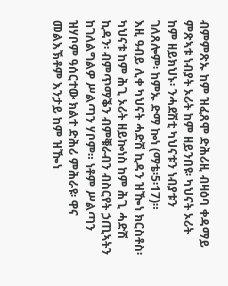ብምምጽኡ ከም ዝፈጸሞ ድሕሪዚ ብዛዕባ ቀዳማይ ምጽኣቱ ነብያት ኦሪት ከም ዘይንበዩ፡ ካህናት ኦሪት ከም ዘይክህኑ፡ ንሓደሽቲ ካህናቱን ነብያቱን ገለጸሎም፡ ከምኡ ድማ ኰነ (ማቴ፡5፡17)።
እዚ ዓብይ ሊቀ ካህናት ሓድሽ ኪዳን ዝዀነ ክርስቶስ፡ ካህናቱ ከም ሕጊ ኦሪት ዘይኰነስ ከም ሕጊ ሓድሽ ኪዳን፡ ብምጥማቕን ብምቑራብን ብስርየት ኃጢኣትን ከገለልግልዎ ሥልጣን ሃቦም። ነቶም ሥልጣን ዝሃቦም ዓሰርተው ክልተ ድሕሪ ምሕራዩ፡ ዋና መልእኽቶም እንታይ ከም ዝዀነ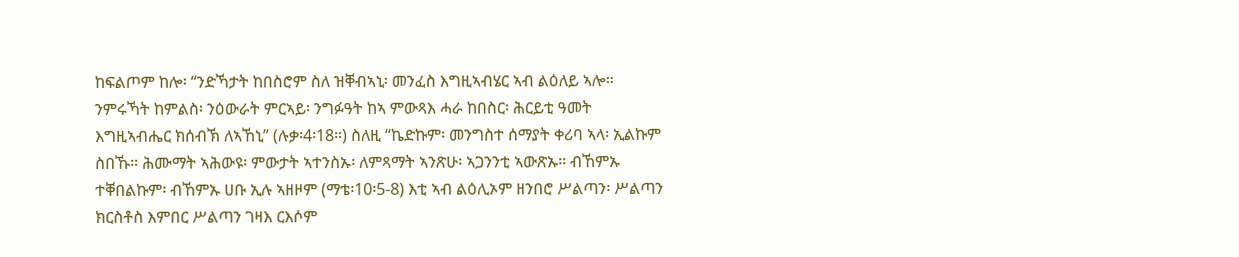ከፍልጦም ከሎ፡ “ንድኻታት ከበስሮም ስለ ዝቐብኣኒ፡ መንፈስ እግዚኣብሄር ኣብ ልዕለይ ኣሎ። ንምሩኻት ከምልስ፡ ንዕውራት ምርኣይ፡ ንግፉዓት ከኣ ምውጻእ ሓራ ከበስር፡ ሕርይቲ ዓመት እግዚኣብሔር ክሰብኽ ለኣኸኒ” (ሉቃ፡4፡18።) ስለዚ “ኬድኩም፡ መንግስተ ሰማያት ቀሪባ ኣላ፡ ኢልኩም ስበኹ። ሕሙማት ኣሕውዩ፡ ምውታት ኣተንስኡ፡ ለምጻማት ኣንጽሁ፡ ኣጋንንቲ ኣውጽኡ። ብኸምኡ ተቐበልኩም፡ ብኸምኡ ሀቡ ኢሉ ኣዘዞም (ማቴ፡10፡5-8) እቲ ኣብ ልዕሊኦም ዘንበሮ ሥልጣን፡ ሥልጣን ክርስቶስ እምበር ሥልጣን ገዛእ ርእሶም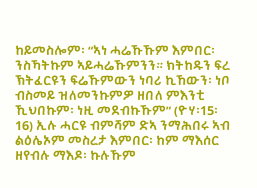ከይመስሎም፡ “ኣነ ሓሬኹኹም እምበር፡ ንስኻትኩም ኣይሓሬኹምንን። ክትከዱን ፍረ ኽትፈርዩን ፍሬኹምውን ነባሪ ኪኸውን፡ ነቦ ብስመይ ዝለመንኩምዎ ዘበለ ምእንቲ ኺህበኩም፡ ነዚ መደብኩኹም” (ዮሃ፡15፡16) ኢሉ ሓርዩ ብምሻም ድኣ ንማሕበሩ ኣብ ልዕሌኦም መስረታ እምበር፡ ከም ማእሰር ዘየብሉ ማእዶ፡ ኩሉኹም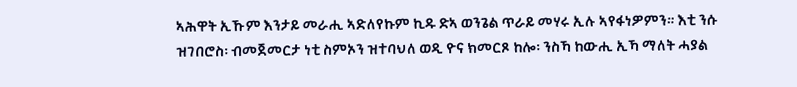ኣሕዋት ኢኹም እንታይ መራሒ ኣድለየኩም ኪዱ ድኣ ወንጌል ጥራይ መሃሩ ኢሉ ኣየፋነዎምን። እቲ ንሱ ዝገበሮስ፡ ብመጀመርታ ነቲ ስምኦን ዝተባህለ ወዲ ዮና ክመርጾ ከሎ፡ ንስኻ ከውሒ ኢኻ ማለት ሓያል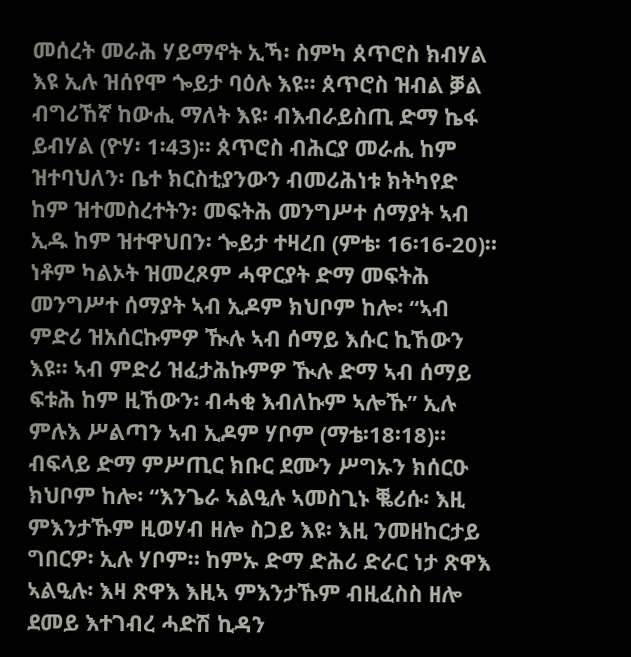መሰረት መራሕ ሃይማኖት ኢኻ፡ ስምካ ጰጥሮስ ክብሃል እዩ ኢሉ ዝሰየሞ ጐይታ ባዕሉ እዩ። ጰጥሮስ ዝብል ቓል ብግሪኸኛ ከውሒ ማለት እዩ፡ ብእብራይስጢ ድማ ኬፋ ይብሃል (ዮሃ፡ 1፡43)። ጰጥሮስ ብሕርያ መራሒ ከም ዝተባህለን፡ ቤተ ክርስቲያንውን ብመሪሕነቱ ክትካየድ ከም ዝተመስረተትን፡ መፍትሕ መንግሥተ ሰማያት ኣብ ኢዱ ከም ዝተዋህበን፡ ጐይታ ተዛረበ (ምቴ፡ 16፡16-20)።
ነቶም ካልኦት ዝመረጾም ሓዋርያት ድማ መፍትሕ መንግሥተ ሰማያት ኣብ ኢዶም ክህቦም ከሎ፡ “ኣብ ምድሪ ዝአሰርኩምዎ ዂሉ ኣብ ሰማይ እሱር ኪኸውን እዩ። ኣብ ምድሪ ዝፈታሕኩምዎ ዂሉ ድማ ኣብ ሰማይ ፍቱሕ ከም ዚኸውን፡ ብሓቂ እብለኩም ኣሎኹ” ኢሉ ምሉእ ሥልጣን ኣብ ኢዶም ሃቦም (ማቴ፡18፡18)። ብፍላይ ድማ ምሥጢር ክቡር ደሙን ሥግኡን ክሰርዑ ክህቦም ከሎ፡ “እንጌራ ኣልዒሉ ኣመስጊኑ ቘሪሱ፡ እዚ ምእንታኹም ዚወሃብ ዘሎ ስጋይ እዩ፡ እዚ ንመዘከርታይ ግበርዎ፡ ኢሉ ሃቦም። ከምኡ ድማ ድሕሪ ድራር ነታ ጽዋእ ኣልዒሉ፡ እዛ ጽዋእ እዚኣ ምእንታኹም ብዚፈስስ ዘሎ ደመይ እተገብረ ሓድሽ ኪዳን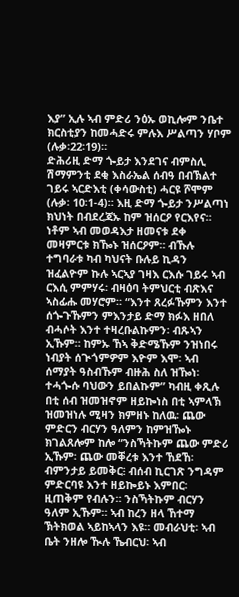እያ” ኢሉ ኣብ ምድሪ ንዕኡ ወኪሎም ንቤተ ክርስቲያን ከመሓድሩ ምሉእ ሥልጣን ሃቦም (ሉቃ፡22፡19)።
ድሕሪዚ ድማ ጐይታ እንደገና ብምስሊ ሽማምንቲ ደቂ እስራኤል ሰብዓ በብኽልተ ገይሩ ኣርድእቲ (ቀሳውስቲ) ሓርዩ ሾሞም (ሉቃ፡ 10፡1-4)። እዚ ድማ ጐይታ ንሥልጣነ ክህነት በብደረጃኡ ከም ዝሰርዖ የርእየና።
ነቶም ኣብ መወዳእታ ዘመናቱ ደቀ መዛምርቱ ክዀኑ ዝሰርዖም። ብኹሉ ተግባራቱ ካብ ካህናት ቡሉይ ኪዳን ዝፈልዮም ኩሉ ኣርኣያ ገዛእ ርእሱ ገይሩ ኣብ ርእሲ ምምሃሩ፡ ብዛዕባ ትምህርቲ ብጽእና ኣስፊሑ መሃሮም። “እንተ ጸረፉኹምን እንተ ሰጐጉኹምን ምእንታይ ድማ ክፉእ ዘበለ ብሓሶት እንተ ተዛረቡልኩምን፡ ብጹኣን ኢኹም። ከምኡ ኸኣ ቅድሜኹም ንዝነበሩ ነብያት ሰጒጎምዎም እዮም እሞ፡ ኣብ ሰማያት ዓስብኹም ብዙሕ ስለ ዝዀነ፡ ተሓጐሱ ባህውን ይበልኩም” ካብዚ ቀጺሉ በቲ ሰብ ዝመዝኖም ዘይኰነስ በቲ ኣምላኽ ዝመዝነሉ ሚዛን ክምዘኑ ከለዉ፡ ጨው ምድርን ብርሃን ዓለምን ከምዝዀኑ ክገልጸሎም ከሎ “ንስኻትኩም ጨው ምድሪ ኢኹም፡ ጨው መቐረቱ እንተ ኸደኸ፡ ብምንታይ ይመቅር፧ ብሰብ ኪርገጽ ንግዳም ምድርባዩ እንተ ዘይኰይኑ እምበር፡ ዚጠቅም የብሉን። ንስኻትኩም ብርሃን ዓለም ኢኹም። ኣብ ከረን ዘላ ኸተማ ኽትክወል ኣይከኣላን እዩ። መብራህቲ፡ ኣብ ቤት ንዘሎ ዂሉ ኼብርህ፡ ኣብ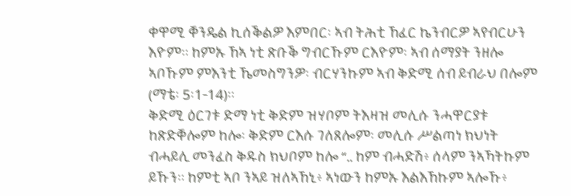ቀዋሚ ቐንዴል ኪሰቕልዎ እምበር፡ ኣብ ትሕቲ ኸፈር ኬንብርዎ ኣየብርሁን እዮም። ከምኡ ኸኣ ነቲ ጽቡቕ ግብርኹም ርእዮም፡ ኣብ ሰማያት ንዘሎ ኣቦኹም ምእንቲ ኼመስግንዎ፡ ብርሃንኩም ኣብ ቅድሚ ሰብ ይብራህ በሎም (ማቴ፡ 5፡1-14)።
ቅድሚ ዕርገቱ ድማ ነቲ ቅድም ዝሃቦም ትእዛዝ መሊሱ ንሓዋርያቱ ከጽድቐሎም ከሎ፡ ቅድም ርእሱ ገለጸሎም፡ መሊሱ ሥልጣነ ክህነት ብሓይሊ መንፈስ ቅዱስ ክህቦም ከሎ “.. ከም ብሓድሽ፥ ሰላም ንኣኻትኩም ይኹን። ከምቲ ኣቦ ንኣይ ዝለኣኸኒ፥ ኣነውን ከምኡ እልእኸኩም ኣሎኹ፥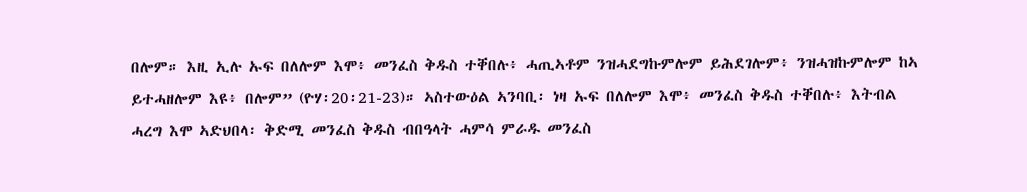በሎም። እዚ ኢሉ ኡፍ በለሎም እሞ፥ መንፈስ ቅዱስ ተቐበሉ፥ ሓጢኣቶም ንዝሓደግኩምሎም ይሕደገሎም፥ ንዝሓዝኩምሎም ከኣ ይተሓዘሎም እዩ፥ በሎም” (ዮሃ፡20፡21-23)። ኣስተውዕል ኣንባቢ፡ ነዛ ኡፍ በለሎም እሞ፥ መንፈስ ቅዱስ ተቐበሉ፥ እትብል ሓረግ እሞ ኣድህበላ፡ ቅድሚ መንፈስ ቅዱስ ብበዓላት ሓምሳ ምራዱ መንፈስ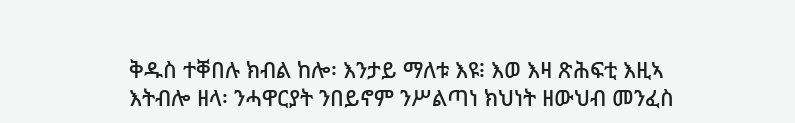ቅዱስ ተቐበሉ ክብል ከሎ፡ እንታይ ማለቱ እዩ፧ እወ እዛ ጽሕፍቲ እዚኣ እትብሎ ዘላ፡ ንሓዋርያት ንበይኖም ንሥልጣነ ክህነት ዘውህብ መንፈስ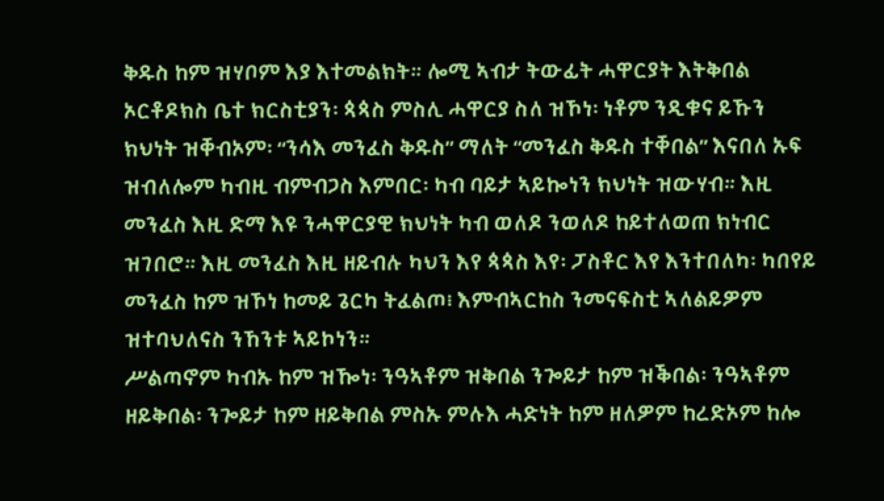ቅዱስ ከም ዝሃቦም እያ እተመልክት። ሎሚ ኣብታ ትውፊት ሓዋርያት እትቅበል ኦርቶዶክስ ቤተ ክርስቲያን፡ ጳጳስ ምስሊ ሓዋርያ ስለ ዝኾነ፡ ነቶም ንዲቁና ይኹን ክህነት ዝቐብኦም፡ “ንሳእ መንፈስ ቅዱስ” ማለት “መንፈስ ቅዱስ ተቐበል” እናበለ ኡፍ ዝብለሎም ካብዚ ብምብጋስ እምበር፡ ካብ ባይታ ኣይኰነን ክህነት ዝውሃብ። እዚ መንፈስ እዚ ድማ እዩ ንሓዋርያዊ ክህነት ካብ ወለዶ ንወለዶ ከይተለወጠ ክነብር ዝገበሮ። እዚ መንፈስ እዚ ዘይብሉ ካህን እየ ጳጳስ እየ፡ ፓስቶር እየ እንተበለካ፡ ካበየይ መንፈስ ከም ዝኾነ ከመይ ጌርካ ትፈልጦ፧ እምብኣርከስ ንመናፍስቲ ኣለልይዎም ዝተባህለናስ ንኸንቱ ኣይኮነን።
ሥልጣኖም ካብኡ ከም ዝዀነ፡ ንዓኣቶም ዝቅበል ንጐይታ ከም ዝቕበል፡ ንዓኣቶም ዘይቅበል፡ ንጐይታ ከም ዘይቅበል ምስኡ ምሉእ ሓድነት ከም ዘለዎም ከረድኦም ከሎ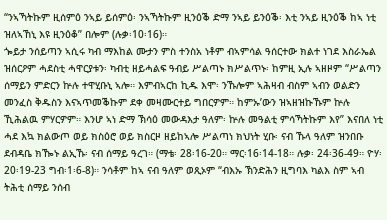“ንኣኻትኩም ዚሰምዕ ንኣይ ይሰምዕ፡ ንኣኻትኩም ዚንዕቕ ድማ ንኣይ ይንዕቕ፡ እቲ ንኣይ ዚንዕቕ ከኣ ነቲ ዝለኣኸኒ እዩ ዚንዕቆ” በሎም (ሉቃ፡10፡16)።
ጐይታ ንሰይጣን ኣሲሩ ካብ ማእከል ሙታን ምስ ተንስአ ነቶም ብኣምሳል ዓሰርተው ክልተ ነገደ እስራኤል ዝሰርዖም ሓደስቲ ሓዋርያቱን፡ ካብቲ ዘይሓልፍ ዓብይ ሥልጣኑ ክሥልጥኑ፡ ከምዚ ኢሉ ኣዘዞም “ሥልጣን ሰማይን ምድርን ኵሉ ተዋሂቡኒ ኣሎ። እምብኣርከ ኪዱ እሞ፡ ንኹሎም ኣሕዛብ ብስም ኣብን ወልድን መንፈስ ቅዱስን እናኣጥመቕኩም ደቀ መዛሙርተይ ግበርዎም። ከምኡ’ውን ዝኣዘዝኩኹም ኵሉ ኺሕልዉ ምሃርዎም። እንሆ ኣነ ድማ ኽሳዕ መውዳእታ ዓለም፡ ኵሉ መዓልቲ ምሳኻትኩም እየ” እናበለ ነቲ ሓደ እኳ ክልውጦ ወይ ክስዕሮ ወይ ክስርዞ ዘይከኣሎ ሥልጣነ ክህነት ሂቡ፡ ናብ ኹላ ዓለም ዝንበቡ ደብዳቤ ክዀኑ ልኢኹ፡ ናብ ሰማይ ዓረገ። (ማቴ፡ 28፡16-20። ማር፡16፡14-18። ሉቃ፡ 24፡36-49። ዮሃ፡20፡19-23 ግብ፡1፡6-8)። ንሳቶም ከኣ ናብ ዓለም ወጺኦም “ብእኡ ኽንድሕን ዚግባእ ካልእ ስም ኣብ ትሕቲ ሰማይ ንሰብ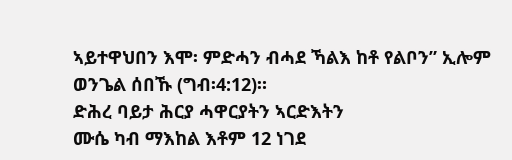ኣይተዋህበን እሞ፡ ምድሓን ብሓደ ኻልእ ከቶ የልቦን” ኢሎም ወንጌል ሰበኹ (ግብ፡4:12)።
ድሕረ ባይታ ሕርያ ሓዋርያትን ኣርድእትን
ሙሴ ካብ ማእከል እቶም 12 ነገደ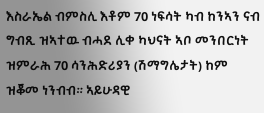እስራኤል ብምስሊ እቶም 70 ነፍሳት ካብ ከንኣን ናብ ግብጺ ዝኣተዉ ብሓደ ሊቀ ካህናት ኣቦ መንበርነት ዝምራሕ 70 ሳንሕድሪያን (ሽማግሌታት) ከም ዝቖመ ነንብብ። ኣይሁዳዊ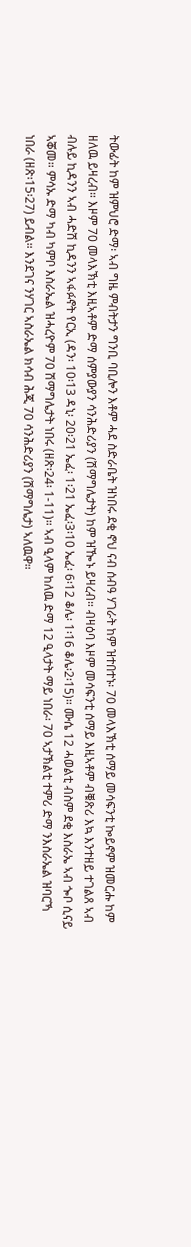ትውፊት ከም ዝምህሮ ድማ፡ ኣብ ግዜ ምብትታን ግንቢ ባቢሎን እቶም ሓደ ስድራቤት ዝነበሩ ደቂ ኖህ ናብ ሰብዓ ሃገራት ከም ዝተበተኑ፡ 70 መላእኽቲ ሰማይ መሳፍንቲ ኰይኖም ዝመርሑ ከም ዘለዉ ይዛረብ። እዞም 70 መላእኽቲ እዚኣቶም ድማ ሰምያውያን ሳንሕድሪያን (ሽማግሌታት) ከም ዝዀኑ ይዛረብ። ብዛዕባ እዞም መሳፍንቲ ሰማይ እዚኣቶም ብቑጽሪ እኳ እንተዘይ ተገልጸ ኣብ ብሉይ ኪዳንን ኣብ ሓድሽ ኪዳንን ኣፋፉኖት የርኢ (ዳን፡ 10፡13 ዳኒ፡ 20፡21 ኤፈ፡ 1፡21 ኤፈ፡3፡10 ኤፈ፡ 6፡12 ቆሌ፡ 1፡16 ቆሌ፡2፡15)። ሙሴ 12 ሓወልቲ ብስም ደቂ እስራኤ ኣብ ጐቦ ሲናይ ኣቖመ። ምሳኡ ድማ ካብ ካምቦ እስራኤል ዝሓረዮም 70 ሽማግሌታት ነበሩ (ዘጽ፡24፡ 1-11)። ኣብ ዒላም ከለዉ ድማ 12 ዒላታት ማይ ነበራ፡ 70 ኣታኽልቲ ተምሪ ድማ ንእስራኤል ዝባርኻ ነበራ (ዘጽ፡15፡27) ይብል። እንደገና ንሃገር ኣስራኤል ክሳብ ሕጂ 70 ሳንሕድሪያን (ሽማግሌታ) ኣለዉዋ።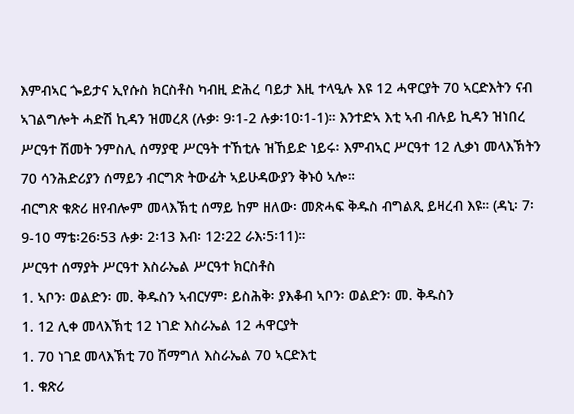እምብኣር ጐይታና ኢየሱስ ክርስቶስ ካብዚ ድሕረ ባይታ እዚ ተላዒሉ እዩ 12 ሓዋርያት 70 ኣርድእትን ናብ ኣገልግሎት ሓድሽ ኪዳን ዝመረጸ (ሉቃ፡ 9፡1-2 ሉቃ፡10፡1-1)። እንተድኣ እቲ ኣብ ብሉይ ኪዳን ዝነበረ ሥርዓተ ሽመት ንምስሊ ሰማያዊ ሥርዓት ተኸቲሉ ዝኸይድ ነይሩ፡ እምብኣር ሥርዓተ 12 ሊቃነ መላእኽትን 70 ሳንሕድሪያን ሰማይን ብርግጽ ትውፊት ኣይሁዳውያን ቅኑዕ ኣሎ።
ብርግጽ ቁጽሪ ዘየብሎም መላእኽቲ ሰማይ ከም ዘለው፡ መጽሓፍ ቅዱስ ብግልጺ ይዛረብ እዩ። (ዳኒ፡ 7፡9-10 ማቴ፡26፡53 ሉቃ፡ 2፡13 እብ፡ 12፡22 ራእ፡5፡11)።
ሥርዓተ ሰማያት ሥርዓተ እስራኤል ሥርዓተ ክርስቶስ
1. ኣቦን፡ ወልድን፡ መ. ቅዱስን ኣብርሃም፡ ይስሕቅ፡ ያእቆብ ኣቦን፡ ወልድን፡ መ. ቅዱስን
1. 12 ሊቀ መላእኽቲ 12 ነገድ እስራኤል 12 ሓዋርያት
1. 70 ነገደ መላእኽቲ 70 ሽማግለ እስራኤል 70 ኣርድእቲ
1. ቁጽሪ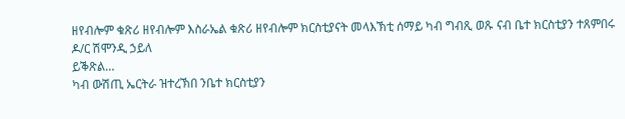ዘየብሎም ቁጽሪ ዘየብሎም እስራኤል ቁጽሪ ዘየብሎም ክርስቲያናት መላእኽቲ ሰማይ ካብ ግብጺ ወጹ ናብ ቤተ ክርስቲያን ተጸምበሩ
ዶ/ር ሽሞንዲ ኃይለ
ይቕጽል…
ካብ ውሽጢ ኤርትራ ዝተረኽበ ንቤተ ክርስቲያን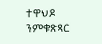ተዋህዶ ንምቁጽጻር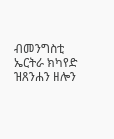ብመንግስቲ ኤርትራ ክካየድ ዝጸንሐን ዘሎን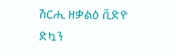ሽርሒ ዘቃልዕ ቪድዮ
ድኳን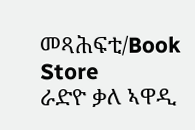መጻሕፍቲ/Book Store
ራድዮ ቃለ ኣዋዲ